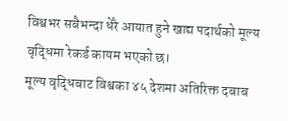विश्वभर सबैभन्दा धेरै आयात हुने खाद्य पदार्थको मूल्य वृद्धिमा रेकर्ड कायम भएको छ।
मूल्य वृद्धिबाट विश्वका ४५ देशमा अतिरिक्त दबाब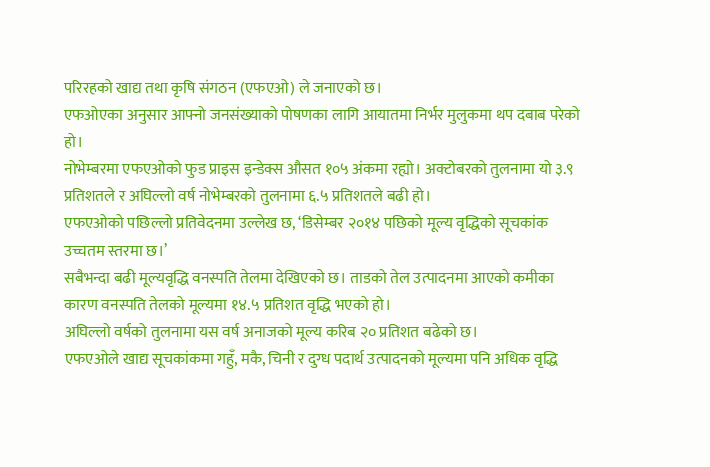परिरहको खाद्य तथा कृषि संगठन (एफएओ) ले जनाएको छ।
एफओएका अनुसार आफ्नो जनसंख्याको पोषणका लागि आयातमा निर्भर मुलुकमा थप दबाब परेको हो।
नोभेम्बरमा एफएओको फुड प्राइस इन्डेक्स औसत १०५ अंकमा रह्यो। अक्टोबरको तुलनामा यो ३.९ प्रतिशतले र अघिल्लो वर्ष नोभेम्बरको तुलनामा ६.५ प्रतिशतले बढी हो।
एफएओको पछिल्लो प्रतिवेदनमा उल्लेख छ, ‘डिसेम्बर २०१४ पछिको मूल्य वृद्धिको सूचकांक उच्चतम स्तरमा छ।’
सबैभन्दा बढी मूल्यवृद्धि वनस्पति तेलमा देखिएको छ। ताडको तेल उत्पादनमा आएको कमीका कारण वनस्पति तेलको मूल्यमा १४.५ प्रतिशत वृद्धि भएको हो।
अघिल्लो वर्षको तुलनामा यस वर्ष अनाजको मूल्य करिब २० प्रतिशत बढेको छ।
एफएओले खाद्य सूचकांकमा गहुँ, मकै, चिनी र दुग्ध पदार्थ उत्पादनको मूल्यमा पनि अधिक वृद्धि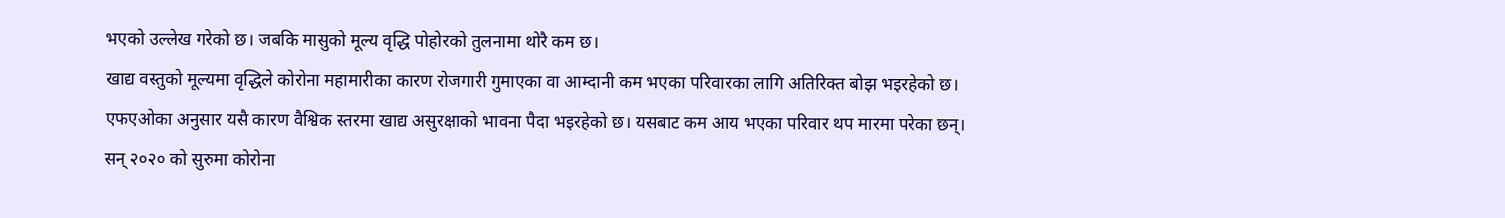भएको उल्लेख गरेको छ। जबकि मासुको मूल्य वृद्धि पोहोरको तुलनामा थोरै कम छ।
खाद्य वस्तुको मूल्यमा वृद्धिले कोरोना महामारीका कारण रोजगारी गुमाएका वा आम्दानी कम भएका परिवारका लागि अतिरिक्त बोझ भइरहेको छ।
एफएओका अनुसार यसै कारण वैश्विक स्तरमा खाद्य असुरक्षाको भावना पैदा भइरहेको छ। यसबाट कम आय भएका परिवार थप मारमा परेका छन्।
सन् २०२० को सुरुमा कोरोना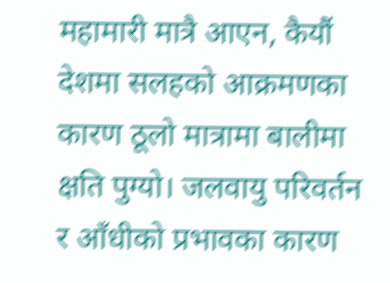महामारी मात्रै आएन, कैयौं देशमा सलहको आक्रमणका कारण ठूलो मात्रामा बालीमा क्षति पुग्यो। जलवायु परिवर्तन र आँधीको प्रभावका कारण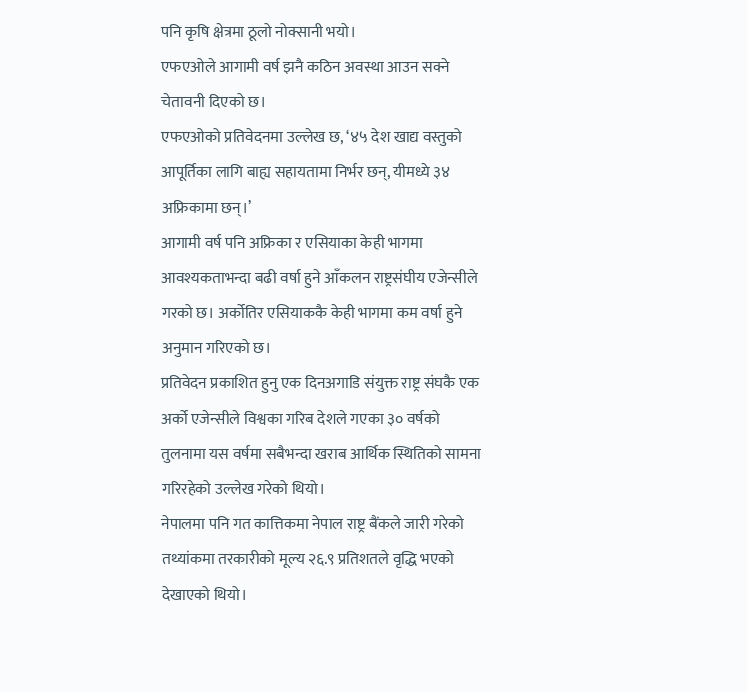पनि कृषि क्षेत्रमा ठूलो नोक्सानी भयो।
एफएओले आगामी वर्ष झनै कठिन अवस्था आउन सक्ने चेतावनी दिएको छ।
एफएओको प्रतिवेदनमा उल्लेख छ, ‘४५ देश खाद्य वस्तुको आपूर्तिका लागि बाह्य सहायतामा निर्भर छन्, यीमध्ये ३४ अफ्रिकामा छन्।’
आगामी वर्ष पनि अफ्रिका र एसियाका केही भागमा आवश्यकताभन्दा बढी वर्षा हुने आँकलन राष्ट्रसंघीय एजेन्सीले गरको छ। अर्कोतिर एसियाककै केही भागमा कम वर्षा हुने अनुमान गरिएको छ।
प्रतिवेदन प्रकाशित हुनु एक दिनअगाडि संयुक्त राष्ट्र संघकै एक अर्को एजेन्सीले विश्वका गरिब देशले गएका ३० वर्षको तुलनामा यस वर्षमा सबैभन्दा खराब आर्थिक स्थितिको सामना गरिरहेको उल्लेख गरेको थियो।
नेपालमा पनि गत कात्तिकमा नेपाल राष्ट्र बैंकले जारी गरेको तथ्यांकमा तरकारीको मूल्य २६.९ प्रतिशतले वृद्धि भएको देखाएको थियो।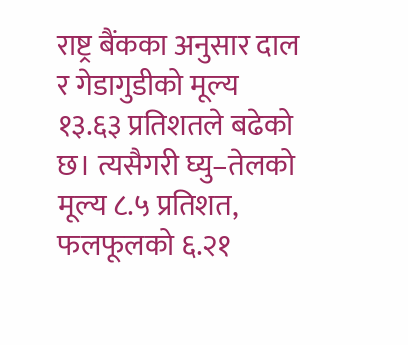राष्ट्र बैंकका अनुसार दाल र गेडागुडीको मूल्य १३.६३ प्रतिशतले बढेको छ। त्यसैगरी घ्यु–तेलको मूल्य ८.५ प्रतिशत, फलफूलको ६.२१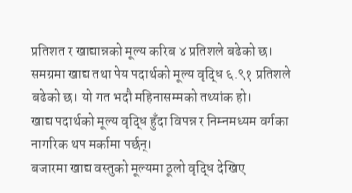प्रतिशत र खाद्यान्नको मूल्य करिब ४ प्रतिशले बढेको छ।
समग्रमा खाद्य तथा पेय पदार्थको मूल्य वृद्धि ६.९१ प्रतिशले बढेको छ। यो गत भदौ महिनासम्मको तथ्यांक हो।
खाद्य पदार्थको मूल्य वृद्धि हुँदा विपन्न र निम्नमध्यम वर्गका नागरिक थप मर्कामा पर्छन्।
बजारमा खाद्य वस्तुको मूल्यमा ठूलो वृद्धि देखिए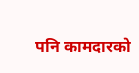पनि कामदारको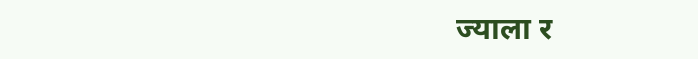ज्याला र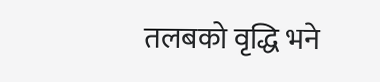तलबको वृद्धि भने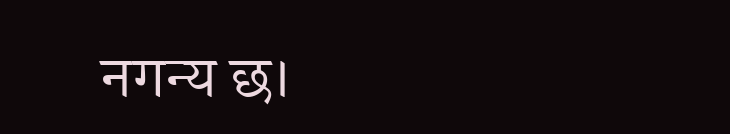नगन्य छ।